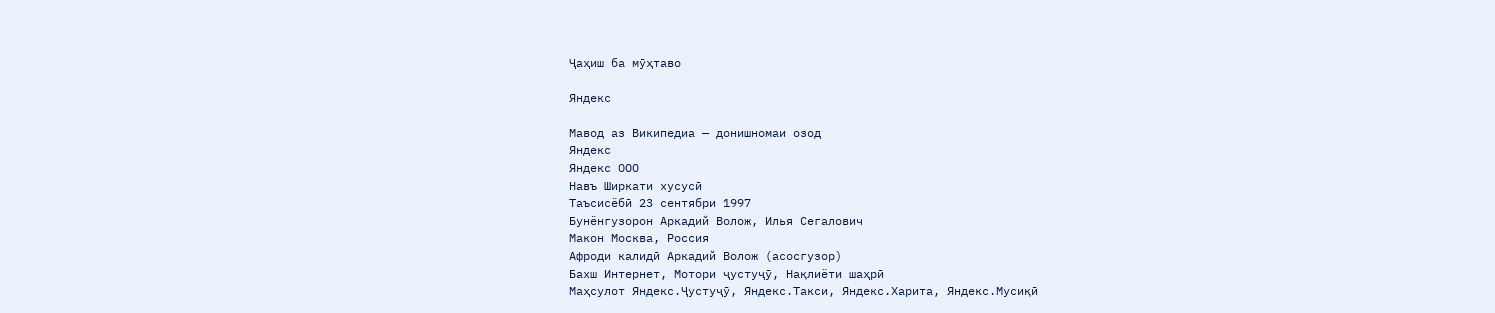Ҷаҳиш ба мӯҳтаво

Яндекс

Мавод аз Википедиа — донишномаи озод
Яндекс
Яндекс ООО
Навъ Ширкати хусусӣ
Таъсисёбӣ 23 сентябри 1997
Бунёнгузорон Аркадий Волож, Илья Сегалович
Макон Москва, Россия
Афроди калидӣ Аркадий Волож (асосгузор)
Бахш Интернет, Мотори ҷустуҷӯ, Нақлиёти шаҳрӣ
Маҳсулот Яндекс.Ҷустуҷӯ, Яндекс.Такси, Яндекс.Харита, Яндекс.Мусиқӣ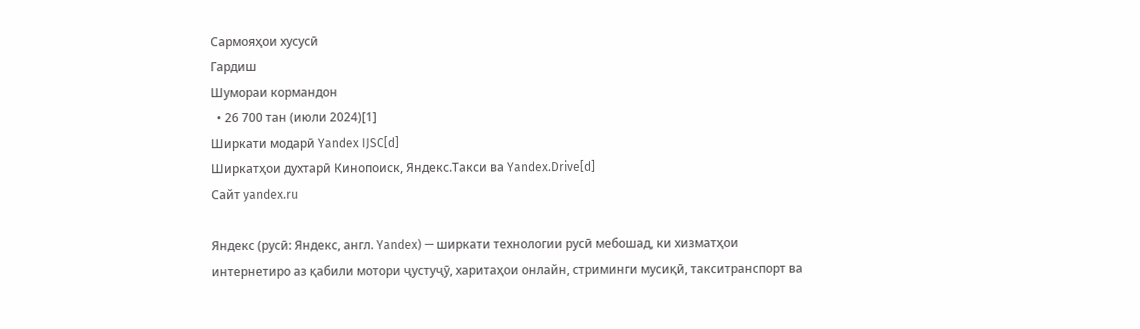Сармояҳои хусусӣ
Гардиш
Шумораи кормандон
  • 26 700 тан (июли 2024)[1]
Ширкати модарӣ Yandex IJSC[d]
Ширкатҳои духтарӣ Кинопоиск, Яндекс.Такси ва Yandex.Drive[d]
Сайт yandex.ru

Яндекс (русӣ: Яндекс, англ. Yandex) — ширкати технологии русӣ мебошад, ки хизматҳои интернетиро аз қабили мотори ҷустуҷӯ, харитаҳои онлайн, стриминги мусиқӣ, такситранспорт ва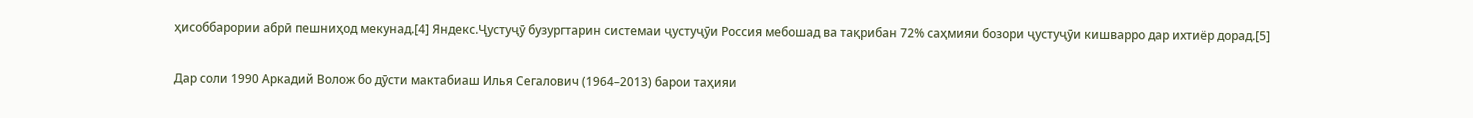ҳисоббарории абрӣ пешниҳод мекунад.[4] Яндекс.Ҷустуҷӯ бузургтарин системаи ҷустуҷӯи Россия мебошад ва тақрибан 72% саҳмияи бозори ҷустуҷӯи кишварро дар ихтиёр дорад.[5]

Дар соли 1990 Аркадий Волож бо дӯсти мактабиаш Илья Сегалович (1964–2013) барои таҳияи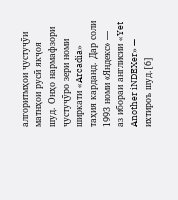алгоритмҳои ҷустуҷӯи матнҳои русӣ якҷоя шуд. Онҳо нармафзори ҷустуҷӯро зери номи ширкати «Arcadia» таҳия карданд. Дар соли 1993 номи «Яндекс» — аз ибораи англисии «Yet Another iNDEXer» — ихтироъ шуд.[6]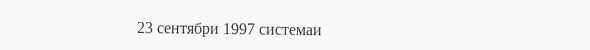23 сентябри 1997 системаи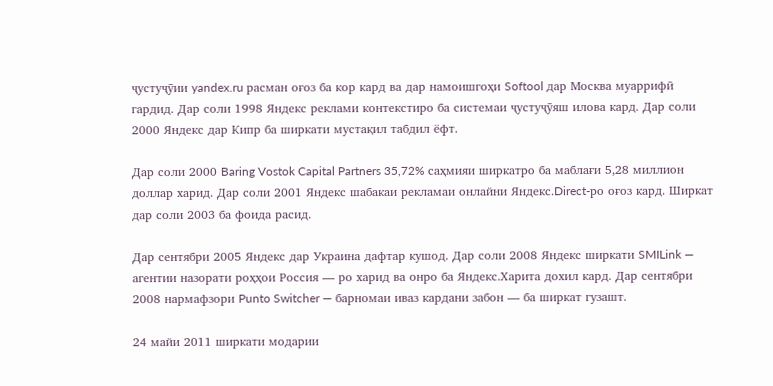ҷустуҷӯии yandex.ru расман оғоз ба кор кард ва дар намоишгоҳи Softool дар Москва муаррифӣ гардид. Дар соли 1998 Яндекс реклами контекстиро ба системаи ҷустуҷӯяш илова кард. Дар соли 2000 Яндекс дар Кипр ба ширкати мустақил табдил ёфт.

Дар соли 2000 Baring Vostok Capital Partners 35,72% саҳмияи ширкатро ба маблағи 5,28 миллион доллар харид. Дар соли 2001 Яндекс шабакаи рекламаи онлайни Яндекс.Direct-ро оғоз кард. Ширкат дар соли 2003 ба фоида расид.

Дар сентябри 2005 Яндекс дар Украина дафтар кушод. Дар соли 2008 Яндекс ширкати SMILink — агентии назорати роҳҳои Россия — ро харид ва онро ба Яндекс.Харита дохил кард. Дар сентябри 2008 нармафзори Punto Switcher — барномаи иваз кардани забон — ба ширкат гузашт.

24 майи 2011 ширкати модарии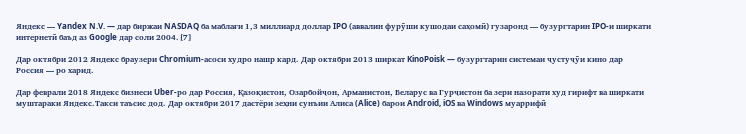Яндекс — Yandex N.V. — дар биржаи NASDAQ ба маблағи 1,3 миллиард доллар IPO (аввалин фурӯши кушодаи саҳомӣ) гузаронд — бузургтарин IPO-и ширкати интернетӣ баъд аз Google дар соли 2004.[7]

Дар октябри 2012 Яндекс браузери Chromium-асоси худро нашр кард. Дар октябри 2013 ширкат KinoPoisk — бузургтарин системаи ҷустуҷӯи кино дар Россия — ро харид.

Дар феврали 2018 Яндекс бизнеси Uber-ро дар Россия, Қазоқистон, Озарбойҷон, Арманистон, Беларус ва Гурҷистон ба зери назорати худ гирифт ва ширкати муштараки Яндекс.Такси таъсис дод. Дар октябри 2017 дастёри зеҳни сунъии Алиса (Alice) барои Android, iOS ва Windows муаррифӣ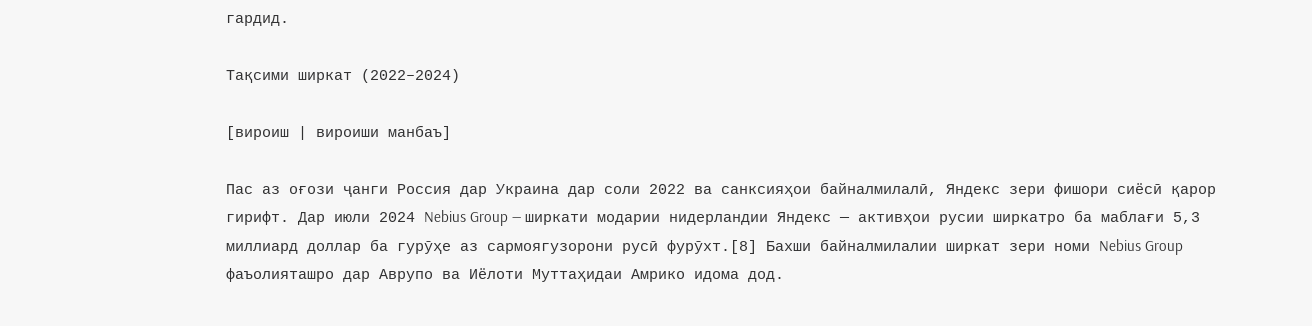гардид.

Тақсими ширкат (2022–2024)

[вироиш | вироиши манбаъ]

Пас аз оғози ҷанги Россия дар Украина дар соли 2022 ва санксияҳои байналмилалӣ, Яндекс зери фишори сиёсӣ қарор гирифт. Дар июли 2024 Nebius Group — ширкати модарии нидерландии Яндекс — активҳои русии ширкатро ба маблағи 5,3 миллиард доллар ба гурӯҳе аз сармоягузорони русӣ фурӯхт.[8] Бахши байналмилалии ширкат зери номи Nebius Group фаъолияташро дар Аврупо ва Иёлоти Муттаҳидаи Амрико идома дод.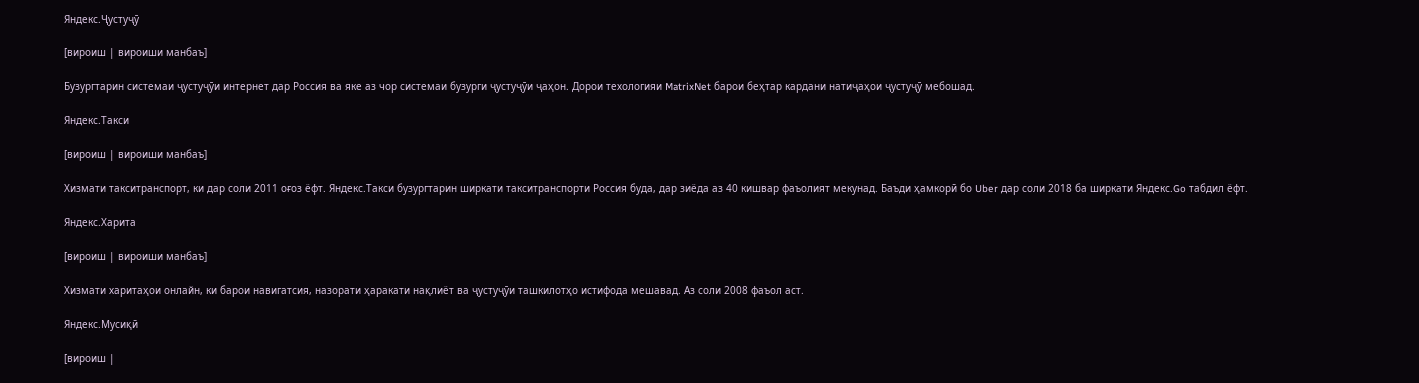Яндекс.Ҷустуҷӯ

[вироиш | вироиши манбаъ]

Бузургтарин системаи ҷустуҷӯи интернет дар Россия ва яке аз чор системаи бузурги ҷустуҷӯи ҷаҳон. Дорои техологияи MatrixNet барои беҳтар кардани натиҷаҳои ҷустуҷӯ мебошад.

Яндекс.Такси

[вироиш | вироиши манбаъ]

Хизмати такситранспорт, ки дар соли 2011 оғоз ёфт. Яндекс.Такси бузургтарин ширкати такситранспорти Россия буда, дар зиёда аз 40 кишвар фаъолият мекунад. Баъди ҳамкорӣ бо Uber дар соли 2018 ба ширкати Яндекс.Go табдил ёфт.

Яндекс.Харита

[вироиш | вироиши манбаъ]

Хизмати харитаҳои онлайн, ки барои навигатсия, назорати ҳаракати нақлиёт ва ҷустуҷӯи ташкилотҳо истифода мешавад. Аз соли 2008 фаъол аст.

Яндекс.Мусиқӣ

[вироиш |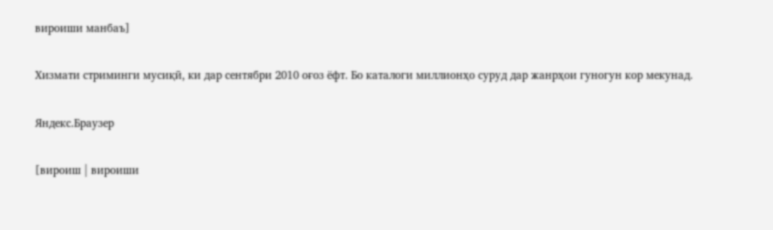вироиши манбаъ]

Хизмати стриминги мусиқӣ, ки дар сентябри 2010 оғоз ёфт. Бо каталоги миллионҳо суруд дар жанрҳои гуногун кор мекунад.

Яндекс.Браузер

[вироиш | вироиши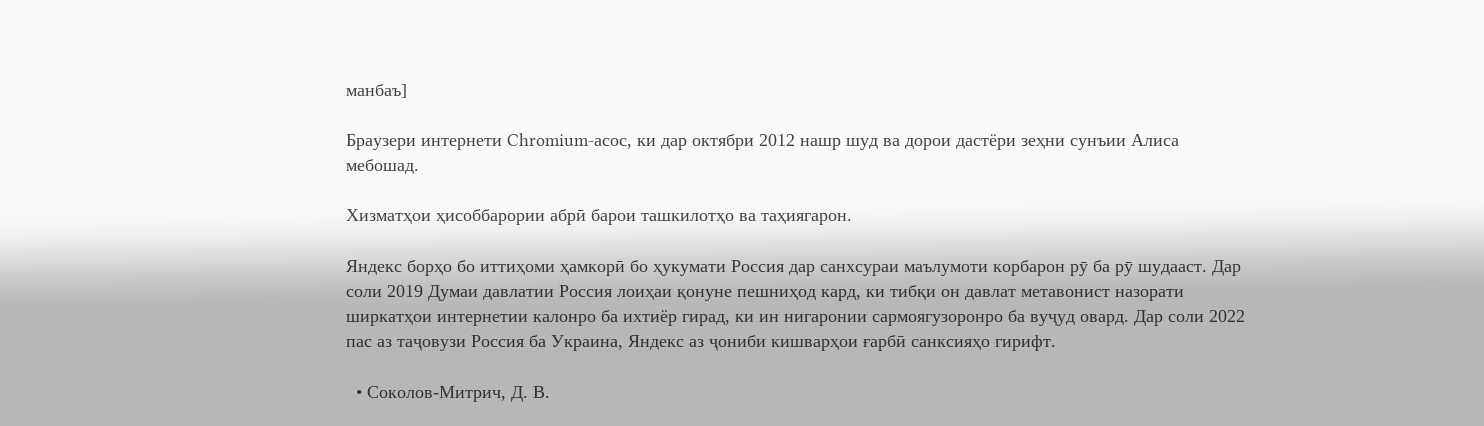манбаъ]

Браузери интернети Chromium-асос, ки дар октябри 2012 нашр шуд ва дорои дастёри зеҳни сунъии Алиса мебошад.

Хизматҳои ҳисоббарории абрӣ барои ташкилотҳо ва таҳиягарон.

Яндекс борҳо бо иттиҳоми ҳамкорӣ бо ҳукумати Россия дар санхсураи маълумоти корбарон рӯ ба рӯ шудааст. Дар соли 2019 Думаи давлатии Россия лоиҳаи қонуне пешниҳод кард, ки тибқи он давлат метавонист назорати ширкатҳои интернетии калонро ба ихтиёр гирад, ки ин нигаронии сармоягузоронро ба вуҷуд овард. Дар соли 2022 пас аз таҷовузи Россия ба Украина, Яндекс аз ҷониби кишварҳои ғарбӣ санксияҳо гирифт.

  • Соколов-Митрич, Д. В.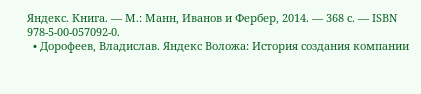Яндекс. Книга. — М.: Манн, Иванов и Фербер, 2014. — 368 с. — ISBN 978-5-00-057092-0.
  • Дорофеев, Владислав. Яндекс Воложа: История создания компании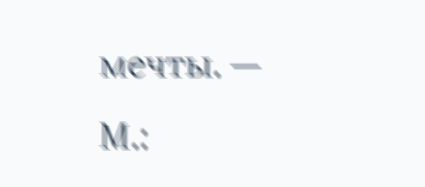мечты. — М.: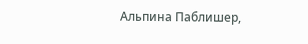Альпина Паблишер,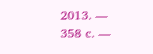2013. — 358 с. —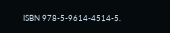ISBN 978-5-9614-4514-5.